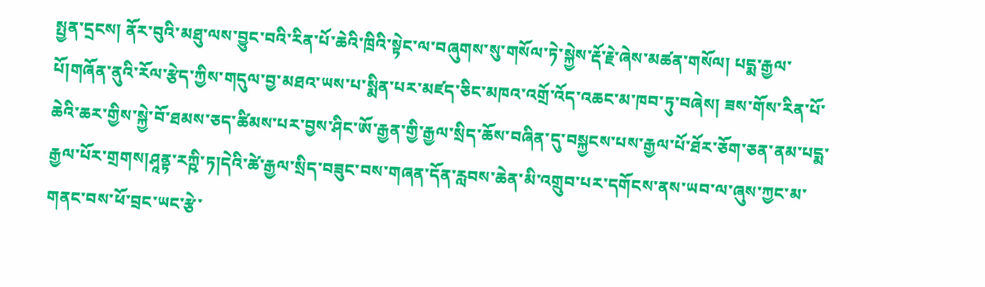སྤྱན་དྲངས། ནོར་བུའི་མཐུ་ལས་བྱུང་བའི་རིན་པོ་ཆེའི་ཁྲིའི་སྟེང་ལ་བཞུགས་སུ་གསོལ་ཏེ་སྐྱེས་རྡོ་རྗེ་ཞེས་མཚན་གསོལ། པདྨ་རྒྱལ་པོ།གཞོན་ནུའི་རོལ་རྩེད་ཀྱིས་གདུལ་བྱ་མཐའ་ཡས་པ་སྨིན་པར་མཛད་ཅིང་མཁའ་འགྲོ་འོད་འཆང་མ་ཁབ་ཏུ་བཞེས། ཟས་གོས་རིན་པོ་ཆེའི་ཆར་གྱིས་སྐྱེ་བོ་ཐམས་ཅད་ཚིམས་པར་བྱས་ཤིང་ཨོ་རྒྱན་གྱི་རྒྱལ་སྲིད་ཆོས་བཞིན་དུ་བསྐྱངས་པས་རྒྱལ་པོ་ཐོར་ཅོག་ཅན་ནམ་པདྨ་རྒྱལ་པོར་གྲགས།ཤཱནྟ་རཀྵི་ཏ།དེའི་ཚེ་རྒྱལ་སྲིད་བཟུང་བས་གཞན་དོན་རླབས་ཆེན་མི་འགྲུབ་པར་དགོངས་ནས་ཡབ་ལ་ཞུས་ཀྱང་མ་གནང་བས་ཕོ་བྲང་ཡང་རྩེ་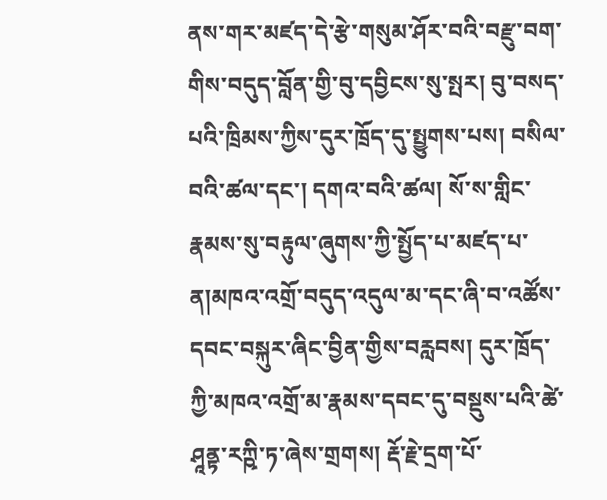ནས་གར་མཛད་དེ་རྩེ་གསུམ་ཤོར་བའི་བརྫུ་བག་གིས་བདུད་བློན་གྱི་བུ་དབྱིངས་སུ་སྤར། བུ་བསད་པའི་ཁྲིམས་ཀྱིས་དུར་ཁྲོད་དུ་སྤྱུགས་པས། བསིལ་བའི་ཚལ་དང་། དགའ་བའི་ཚལ། སོ་ས་གླིང་རྣམས་སུ་བརྟུལ་ཞུགས་ཀྱི་སྤྱོད་པ་མཛད་པ་ན།མཁའ་འགྲོ་བདུད་འདུལ་མ་དང་ཞི་བ་འཚོས་དབང་བསྐུར་ཞིང་བྱིན་གྱིས་བརླབས། དུར་ཁྲོད་ཀྱི་མཁའ་འགྲོ་མ་རྣམས་དབང་དུ་བསྡུས་པའི་ཚེ་ཤཱནྟ་རཀྵི་ཏ་ཞེས་གྲགས། རྡོ་རྗེ་དྲག་པོ་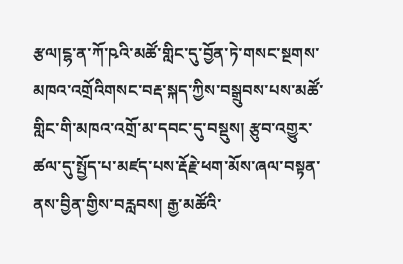རྩལ།ངྷ་ན་ཀོ་ཥའི་མཚོ་གླིང་དུ་བྱོན་ཏེ་གསང་སྔགས་མཁའ་འགྲོའིགསང་བརྡ་སྐད་ཀྱིས་བསྒྲུབས་པས་མཚོ་གླིང་གི་མཁའ་འགྲོ་མ་དབང་དུ་བསྡུས། རྩུབ་འགྱུར་ཚལ་དུ་སྤྱོད་པ་མཛད་པས་རྡོརྗེ་ཕག་མོས་ཞལ་བསྟན་ནས་བྱིན་གྱིས་བརླབས། རྒྱ་མཚོའི་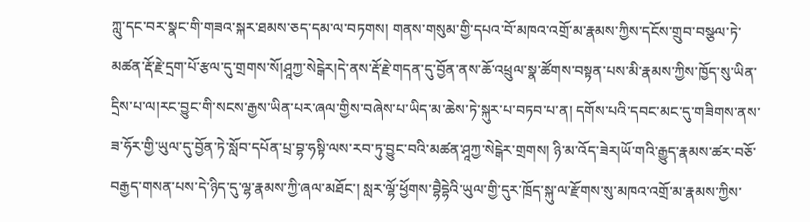ཀླུ་དང་བར་སྣང་གི་གཟའ་སྐར་ཐམས་ཅད་དམ་ལ་བཏགས། གནས་གསུམ་གྱི་དཔའ་བོ་མཁའ་འགྲོ་མ་རྣམས་ཀྱིས་དངོས་གྲུབ་བསྩལ་ཏེ་མཚན་རྡོ་རྗེ་དྲག་པོ་རྩལ་དུ་གྲགས་སོ།ཤཱཀྱ་སེངྒེར།དེ་ནས་རྡོ་རྗེ་གདན་དུ་བྱོན་ནས་ཆོ་འཕྲུལ་སྣ་ཚོགས་བསྟན་པས་མི་རྣམས་ཀྱིས་ཁྱོད་སུ་ཡིན་དྲིས་པ་ལ།རང་བྱུང་གི་སངས་རྒྱས་ཡིན་པར་ཞལ་གྱིས་བཞེས་པ་ཡིད་མ་ཆེས་ཏེ་སྐུར་པ་བཏབ་པ་ན། དགོས་པའི་དབང་མང་དུ་གཟིགས་ནས་ཟ་ཧོར་གྱི་ཡུལ་དུ་བྱོན་ཏེ་སློབ་དཔོན་པྲ་བྷ་ཧསྟི་ལས་རབ་ཏུ་བྱུང་བའི་མཚན་ཤཱཀྱ་སེངྒེར་གྲགས། ཉི་མ་འོད་ཟེར།ཡོ་གའི་རྒྱུད་རྣམས་ཚར་བཅོ་བརྒྱད་གསན་པས་དེ་ཉིད་དུ་ལྷ་རྣམས་ཀྱི་ཞལ་མཐོང་། སླར་ལྷོ་ཕྱོགས་བྷཻདྷེའི་ཡུལ་གྱི་དུར་ཁྲོད་སྐུ་ལ་རྫོགས་སུ་མཁའ་འགྲོ་མ་རྣམས་ཀྱིས་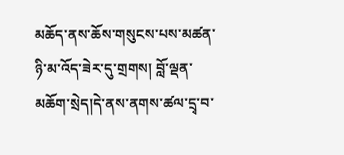མཆོད་ནས་ཆོས་གསུངས་པས་མཚན་ཉི་མ་འོད་ཟེར་དུ་གྲགས། བློ་ལྡན་མཆོག་སྲེད།དེ་ནས་ནགས་ཚལ་དྲྭ་བ་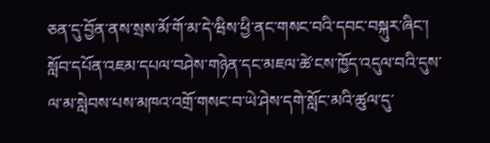ཅན་དུ་བྱོན་ནས་སྲས་མོ་གོ་མ་དེ་ཝིས་ཕྱི་ནང་གསང་བའི་དབང་བསྐུར་ཞིང་། སློབ་དཔོན་འཇམ་དཔལ་བཤེས་གཉེན་དང་མཇལ་ཚེ་ངས་ཁྱོད་འདུལ་བའི་དུས་ལ་མ་སླེབས་པས་མཁའ་འགྲོ་གསང་བ་ཡེ་ཤེས་དགེ་སློང་མའི་ཚུལ་དུ་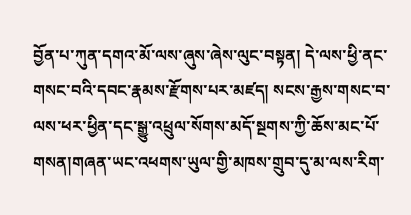བྱོན་པ་ཀུན་དགའ་མོ་ལས་ཞུས་ཞེས་ལུང་བསྟན། དེ་ལས་ཕྱི་ནང་གསང་བའི་དབང་རྣམས་རྫོགས་པར་མཛད། སངས་རྒྱས་གསང་བ་ལས་ཕར་ཕྱིན་དང་སྒྱུ་འཕྲུལ་སོགས་མདོ་སྔགས་ཀྱི་ཆོས་མང་པོ་གསན།གཞན་ཡང་འཕགས་ཡུལ་གྱི་མཁས་གྲུབ་དུ་མ་ལས་རིག་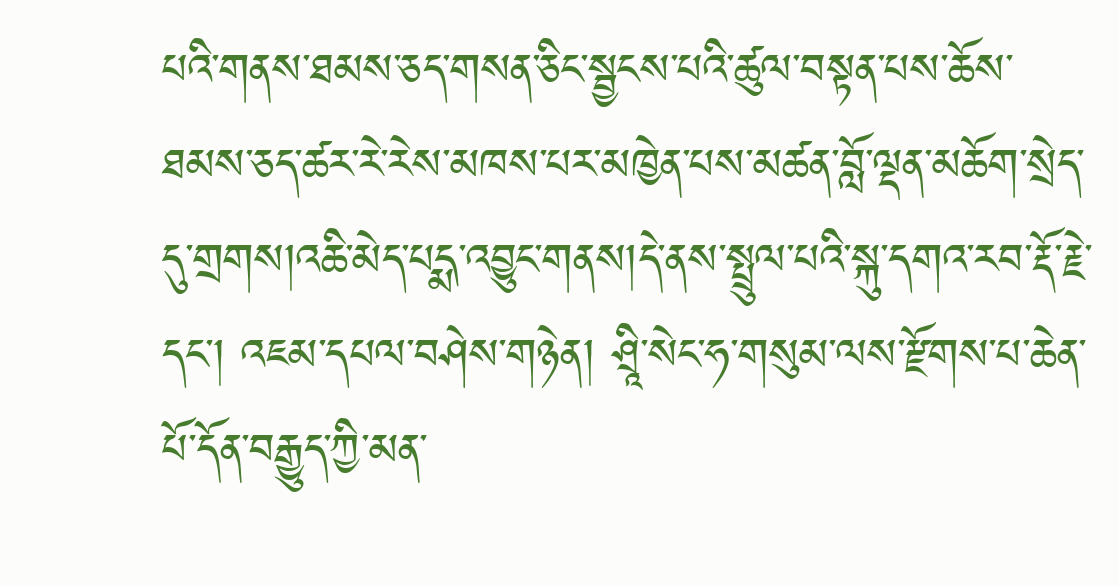པའི་གནས་ཐམས་ཅད་གསན་ཅིང་སྦྱངས་པའི་ཚུལ་བསྟན་པས་ཆོས་ཐམས་ཅད་ཚར་རེ་རེས་མཁས་པར་མཁྱེན་པས་མཚན་བློ་ལྡན་མཆོག་སྲེད་དུ་གྲགས།འཆི་མེད་པདྨ་འབྱུང་གནས།དེ་ནས་སྤྲུལ་པའི་སྐུ་དགའ་རབ་རྡོ་རྗེ་དང་། འཇམ་དཔལ་བཤེས་གཉེན། ཤྲཱི་སེང་ཧ་གསུམ་ལས་རྫོགས་པ་ཆེན་པོ་དོན་བརྒྱུད་ཀྱི་མན་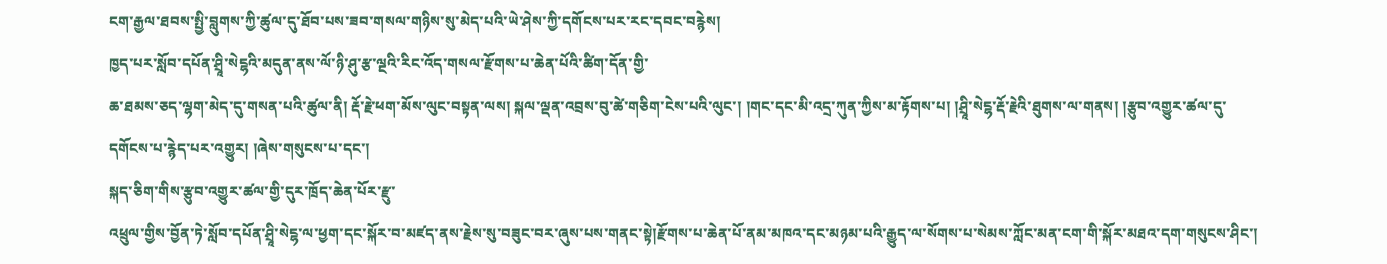ངག་རྒྱལ་ཐབས་སྤྱི་བླུགས་ཀྱི་ཚུལ་དུ་ཐོབ་པས་ཟབ་གསལ་གཉིས་སུ་མེད་པའི་ཡེ་ཤེས་ཀྱི་དགོངས་པར་རང་དབང་བརྙེས།
ཁྱད་པར་སློབ་དཔོན་ཤྲཱི་སེངྷའི་མདུན་ནས་ལོ་ཉི་ཤུ་རྩ་ལྔའི་རིང་འོད་གསལ་རྫོགས་པ་ཆེན་པོའི་ཚིག་དོན་གྱི་
ཆ་ཐམས་ཅད་ལྷག་མེད་དུ་གསན་པའི་ཚུལ་ནི། རྡོ་རྗེ་ཕག་མོས་ལུང་བསྟན་ལས། སྐལ་ལྡན་འབྲས་བུ་ཚེ་གཅིག་ངེས་པའི་ལུང་། །གང་དང་མི་འདྲ་ཀུན་ཀྱིས་མ་རྟོགས་པ། །ཤྲཱི་སེངྷ་རྡོ་རྗེའི་ཐུགས་ལ་གནས། །རྩུབ་འགྱུར་ཚལ་དུ་དགོངས་པ་རྙེད་པར་འགྱུར། །ཞེས་གསུངས་པ་དང་།
སྐད་ཅིག་གིས་རྩུབ་འགྱུར་ཚལ་གྱི་དུར་ཁྲོད་ཆེན་པོར་རྫུ་
འཕྲུལ་གྱིས་བྱོན་ཏེ་སློབ་དཔོན་ཤྲཱི་སེངྷ་ལ་ཕྱག་དང་སྐོར་བ་མཛད་ནས་རྗེས་སུ་བཟུང་བར་ཞུས་པས་གནང་སྟེ།རྫོགས་པ་ཆེན་པོ་ནམ་མཁའ་དང་མཉམ་པའི་རྒྱུད་ལ་སོགས་པ་སེམས་ཀློང་མན་ངག་གི་སྐོར་མཐའ་དག་གསུངས་ཤིང་།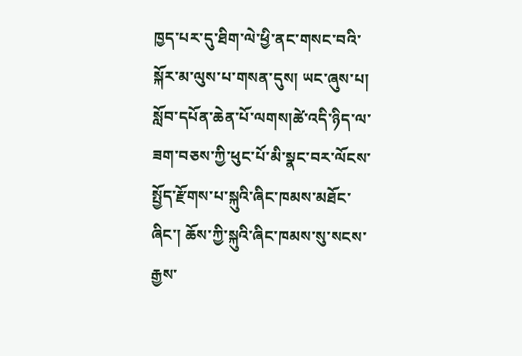ཁྱད་པར་དུ་ཐིག་ལེ་ཕྱི་ནང་གསང་བའི་སྐོར་མ་ལུས་པ་གསན་དུས། ཡང་ཞུས་པ། སློབ་དཔོན་ཆེན་པོ་ལགས།ཚེ་འདི་ཉིད་ལ་ཟག་བཅས་ཀྱི་ཕུང་པོ་མི་སྣང་བར་ལོངས་སྤྱོད་རྫོགས་པ་སྐུའི་ཞིང་ཁམས་མཐོང་ཞིང་། ཆོས་ཀྱི་སྐུའི་ཞིང་ཁམས་སུ་སངས་རྒྱས་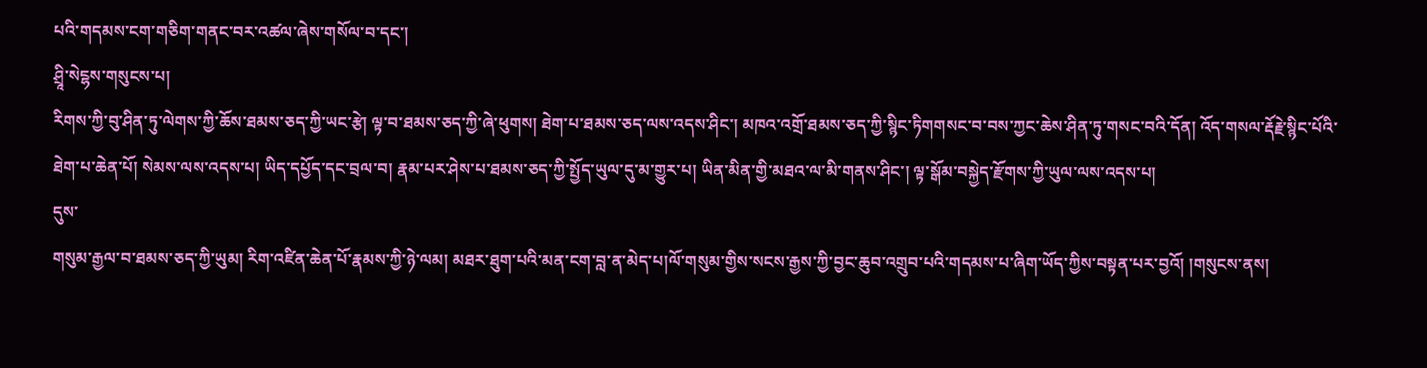པའི་གདམས་ངག་གཅིག་གནང་བར་འཚལ་ཞེས་གསོལ་བ་དང་།
ཤྲཱི་སེངྷས་གསུངས་པ།
རིགས་ཀྱི་བུ་ཤིན་ཏུ་ལེགས་ཀྱི་ཆོས་ཐམས་ཅད་ཀྱི་ཡང་རྩེ། ལྟ་བ་ཐམས་ཅད་ཀྱི་ཞེ་ཕུགས། ཐེག་པ་ཐམས་ཅད་ལས་འདས་ཤིང་། མཁའ་འགྲོ་ཐམས་ཅད་ཀྱི་སྙིང་ཏིགགསང་བ་བས་ཀྱང་ཆེས་ཤིན་ཏུ་གསང་བའི་དོན། འོད་གསལ་རྡོརྗེ་སྙིང་པོའི་ཐེག་པ་ཆེན་པོ། སེམས་ལས་འདས་པ། ཡིད་དཔྱོད་དང་བྲལ་བ། རྣམ་པར་ཤེས་པ་ཐམས་ཅད་ཀྱི་སྤྱོད་ཡུལ་དུ་མ་གྱུར་པ། ཡིན་མིན་གྱི་མཐའ་ལ་མི་གནས་ཤིང་། ལྟ་སྒོམ་བསྐྱེད་རྫོགས་ཀྱི་ཡུལ་ལས་འདས་པ།
དུས་
གསུམ་རྒྱལ་བ་ཐམས་ཅད་ཀྱི་ཡུམ། རིག་འཛིན་ཆེན་པོ་རྣམས་ཀྱི་ཉེ་ལམ། མཐར་ཐུག་པའི་མན་ངག་བླ་ན་མེད་པ།ལོ་གསུམ་གྱིས་སངས་རྒྱས་ཀྱི་བྱང་ཆུབ་འགྲུབ་པའི་གདམས་པ་ཞིག་ཡོད་ཀྱིས་བསྟན་པར་བྱའོ། །གསུངས་ནས།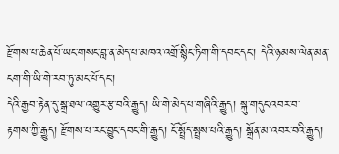རྫོགས་པ་ཆེན་པོ་ཡང་གསང་བླ་ན་མེད་པ་མཁའ་འགྲོ་སྙིང་ཏིག་གི་དབང་དང་། དེའི་ཉམས་ལེན་མན་ངག་གི་ཡི་གེ་རབ་ཏུ་མང་པོ་དང་།
དེའི་རྒྱབ་རྟེན་དུ་སྒྲ་ཐལ་འགྱུར་རྩ་བའི་རྒྱུད། ཡི་གེ་མེད་པ་གཞིའི་རྒྱུད། སྐུ་གདུང་འབར་བ་
རྟགས་ཀྱི་རྒྱུད། རྫོགས་པ་རང་བྱུང་དབང་གི་རྒྱུད། ངོ་སྤྲོད་སྤྲས་པའི་རྒྱུད། སྒྲོན་མ་འབར་བའི་རྒྱུད།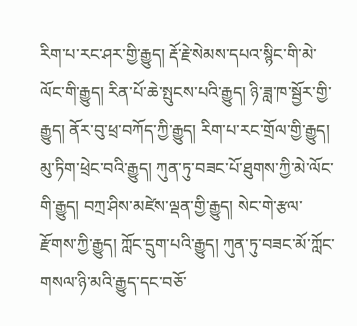རིག་པ་རང་ཤར་གྱི་རྒྱུད། རྡོ་རྗེ་སེམས་དཔའ་སྙིང་གི་མེ་ལོང་གི་རྒྱུད། རིན་པོ་ཆེ་སྤུངས་པའི་རྒྱུད། ཉི་ཟླ་ཁ་སྦྱོར་གྱི་རྒྱུད། ནོར་བུ་ཕྲ་བཀོད་ཀྱི་རྒྱུད། རིག་པ་རང་གྲོལ་གྱི་རྒྱུད། མུ་ཏིག་ཕྲེང་བའི་རྒྱུད། ཀུན་ཏུ་བཟང་པོ་ཐུགས་ཀྱི་མེ་ལོང་གི་རྒྱུད། བཀྲ་ཤིས་མཛེས་ལྡན་གྱི་རྒྱུད། སེང་གེ་རྩལ་རྫོགས་ཀྱི་རྒྱུད། ཀློང་དྲུག་པའི་རྒྱུད། ཀུན་ཏུ་བཟང་མོ་ཀློང་གསལ་ཉི་མའི་རྒྱུད་དང་བཅོ་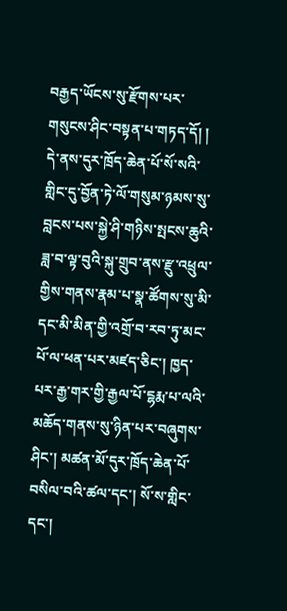བརྒྱད་ཡོངས་སུ་རྫོགས་པར་གསུངས་ཤིང་བསྟན་པ་གཏད་དོ། །
དེ་ནས་དུར་ཁྲོད་ཆེན་པོ་སོ་སའི་
གླིང་དུ་བྱོན་ཏེ་ལོ་གསུམ་ཉམས་སུ་བླངས་པས་སྐྱེ་ཤི་གཉིས་སྤངས་ཆུའི་ཟླ་བ་ལྟ་བུའི་སྐུ་གྲུབ་ནས་རྫུ་འཕྲུལ་གྱིས་གནས་རྣམ་པ་སྣ་ཚོགས་སུ་མི་དང་མི་མིན་གྱི་འགྲོ་བ་རབ་ཏུ་མང་པོ་ལ་ཕན་པར་མཛད་ཅིང་། ཁྱད་པར་རྒྱ་གར་གྱི་རྒྱལ་པོ་ངྷརྨ་པ་ལའི་མཆོད་གནས་སུ་ཉིན་པར་བཞུགས་ཤིང་། མཚན་མོ་དུར་ཁྲོད་ཆེན་པོ་བསིལ་བའི་ཚལ་དང་། སོ་ས་གླིང་དང་།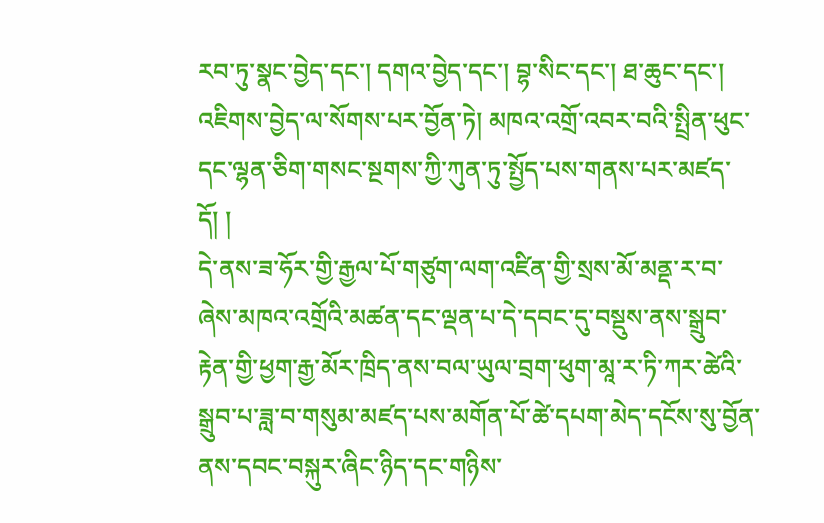རབ་ཏུ་སྣང་བྱེད་དང་། དགའ་བྱེད་དང་། བྷ་སིང་དང་། ཐ་ཆུང་དང་། འཇིགས་བྱེད་ལ་སོགས་པར་བྱོན་ཏེ། མཁའ་འགྲོ་འབར་བའི་སྤྲིན་ཕུང་དང་ལྷན་ཅིག་གསང་སྔགས་ཀྱི་ཀུན་ཏུ་སྤྱོད་པས་གནས་པར་མཛད་དོ། །
དེ་ནས་ཟ་ཧོར་གྱི་རྒྱལ་པོ་གཙུག་ལག་འཛིན་གྱི་སྲས་མོ་མནྡ་ར་བ་ཞེས་མཁའ་འགྲོའི་མཚན་དང་ལྡན་པ་དེ་དབང་དུ་བསྡུས་ནས་སྒྲུབ་རྟེན་གྱི་ཕྱག་རྒྱ་མོར་ཁྲིད་ནས་བལ་ཡུལ་བྲག་ཕུག་མཱ་ར་ཏི་ཀར་ཚེའི་སྒྲུབ་པ་ཟླ་བ་གསུམ་མཛད་པས་མགོན་པོ་ཚེ་དཔག་མེད་དངོས་སུ་བྱོན་ནས་དབང་བསྐུར་ཞིང་ཉིད་དང་གཉིས་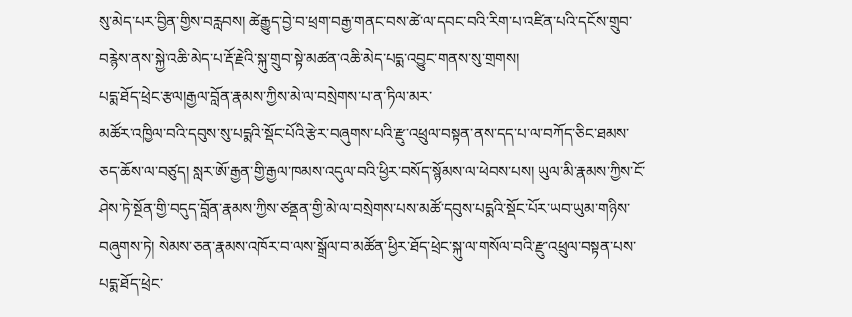སུ་མེད་པར་བྱིན་གྱིས་བརླབས། ཚེརྒྱུད་བྱེ་བ་ཕྲག་བརྒྱ་གནང་བས་ཚེ་ལ་དབང་བའི་རིག་པ་འཛིན་པའི་དངོས་གྲུབ་བརྙེས་ནས་སྐྱེ་འཆི་མེད་པ་རྡོ་རྗེའི་སྐུ་གྲུབ་སྟེ་མཚན་འཆི་མེད་པདྨ་འབྱུང་གནས་སུ་གྲགས།
པདྨ་ཐོད་ཕྲེང་རྩལ།རྒྱལ་བློན་རྣམས་ཀྱིས་མེ་ལ་བསྲེགས་པ་ན་ཏིལ་མར་
མཚོར་འཁྱིལ་བའི་དབུས་སུ་པདྨའི་སྡོང་པོའི་རྩེར་བཞུགས་པའི་རྫུ་འཕྲུལ་བསྟན་ནས་དད་པ་ལ་བཀོད་ཅིང་ཐམས་ཅད་ཆོས་ལ་བཙུད། སླར་ཨོ་རྒྱན་གྱི་རྒྱལ་ཁམས་འདུལ་བའི་ཕྱིར་བསོད་སྙོམས་ལ་ཕེབས་པས། ཡུལ་མི་རྣམས་ཀྱིས་ངོ་ཤེས་ཏེ་སྔོན་གྱི་བདུད་བློན་རྣམས་ཀྱིས་ཙནྡན་གྱི་མེ་ལ་བསྲེགས་པས་མཚོ་དབུས་པདྨའི་སྡོང་པོར་ཡབ་ཡུམ་གཉིས་བཞུགས་ཏེ། སེམས་ཅན་རྣམས་འཁོར་བ་ལས་སྒྲོལ་བ་མཚོན་ཕྱིར་ཐོད་ཕྲེང་སྐུ་ལ་གསོལ་བའི་རྫུ་འཕྲུལ་བསྟན་པས་པདྨ་ཐོད་ཕྲེང་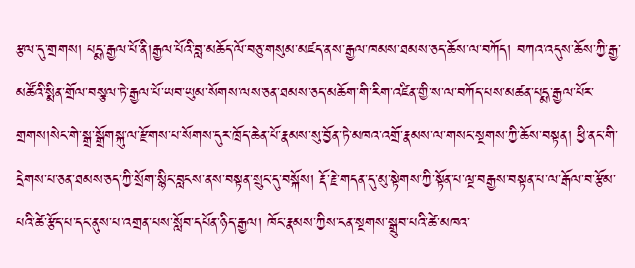རྩལ་དུ་གྲགས། པདྨ་རྒྱལ་པོ་ནི།རྒྱལ་པོའི་བླ་མཆོད་ལོ་བཅུ་གསུམ་མཛད་ནས་རྒྱལ་ཁམས་ཐམས་ཅད་ཆོས་ལ་བཀོད། བཀའ་འདུས་ཆོས་ཀྱི་རྒྱ་མཚོའི་སྨིན་གྲོལ་བསྩལ་ཏེ་རྒྱལ་པོ་ཡབ་ཡུམ་སོགས་ལས་ཅན་ཐམས་ཅད་མཆོག་གི་རིག་འཛིན་གྱི་ས་ལ་བཀོད་པས་མཚན་པདྨ་རྒྱལ་པོར་གྲགས།སེང་གེ་སྒྲ་སྒྲོགསྐུ་ལ་རྫོགས་པ་སོགས་དུར་ཁྲོད་ཆེན་པོ་རྣམས་སུ་བྱོན་ཏེ་མཁའ་འགྲོ་རྣམས་ལ་གསང་སྔགས་ཀྱི་ཆོས་བསྟན། ཕྱི་ནང་གི་དྲེགས་པ་ཅན་ཐམས་ཅད་ཀྱི་སྲོག་སྙིང་བླངས་ནས་བསྟན་སྲུང་དུ་བསྐོས། རྡོ་རྗེ་གདན་དུ་མུ་སྟེགས་ཀྱི་སྟོན་པ་ལྔ་བརྒྱས་བསྟན་པ་ལ་རྒོལ་བ་རྩོམ་པའི་ཚེ་རྩོད་པ་དང་ནུས་པ་འགྲན་པས་སློབ་དཔོན་ཉིད་རྒྱལ། ཁོང་རྣམས་ཀྱིས་ངན་སྔགས་སྒྲུབ་པའི་ཚེ་མཁའ་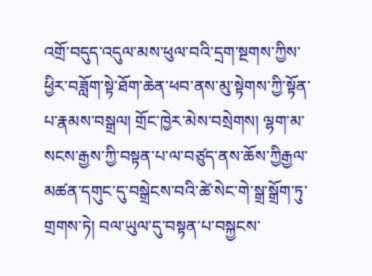འགྲོ་བདུད་འདུལ་མས་ཕུལ་བའི་དྲག་སྔགས་ཀྱིས་ཕྱིར་བཟློག་སྟེ་ཐོག་ཆེན་ཕབ་ནས་མུ་སྟེགས་ཀྱི་སྟོན་པ་རྣམས་བསྒྲལ། གྲོང་ཁྱེར་མེས་བསྲེགས། ལྷག་མ་སངས་རྒྱས་ཀྱི་བསྟན་པ་ལ་བཙུད་ནས་ཆོས་ཀྱིརྒྱལ་མཚན་དགུང་དུ་བསྒྲེངས་བའི་ཚེ་སེང་གེ་སྒྲ་སྒྲོག་ཏུ་གྲགས་ཏེ། བལ་ཡུལ་དུ་བསྟན་པ་བསྐྱངས་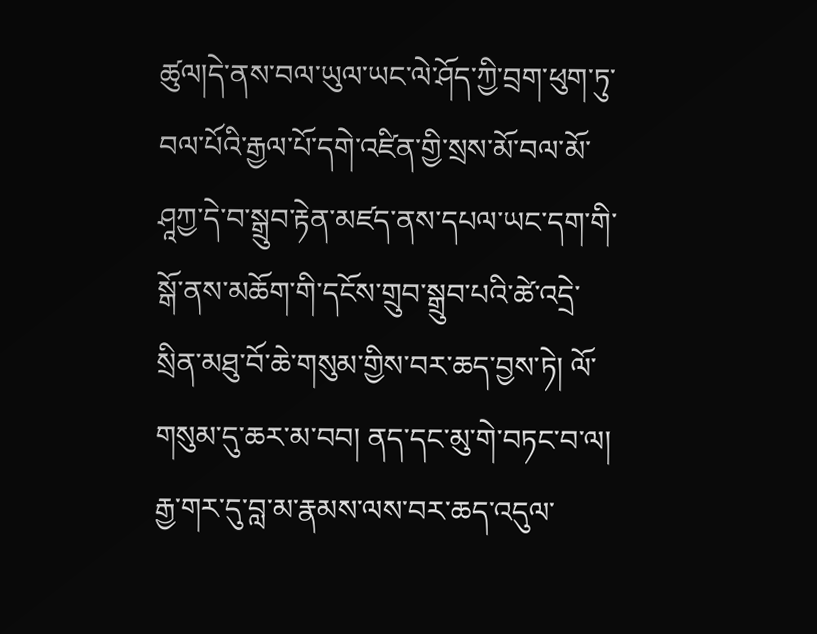ཚུལ།དེ་ནས་བལ་ཡུལ་ཡང་ལེ་ཤོད་ཀྱི་བྲག་ཕུག་ཏུ་བལ་པོའི་རྒྱལ་པོ་དགེ་འཛིན་གྱི་སྲས་མོ་བལ་མོ་ཤཱཀྱ་དེ་བ་སྒྲུབ་རྟེན་མཛད་ནས་དཔལ་ཡང་དག་གི་སྒོ་ནས་མཆོག་གི་དངོས་གྲུབ་སྒྲུབ་པའི་ཚེ་འདྲེ་སྲིན་མཐུ་བོ་ཆེ་གསུམ་གྱིས་བར་ཆད་བྱས་ཏེ། ལོ་གསུམ་དུ་ཆར་མ་བབ། ནད་དང་མུ་གེ་བཏང་བ་ལ། རྒྱ་གར་དུ་བླ་མ་རྣམས་ལས་བར་ཆད་འདུལ་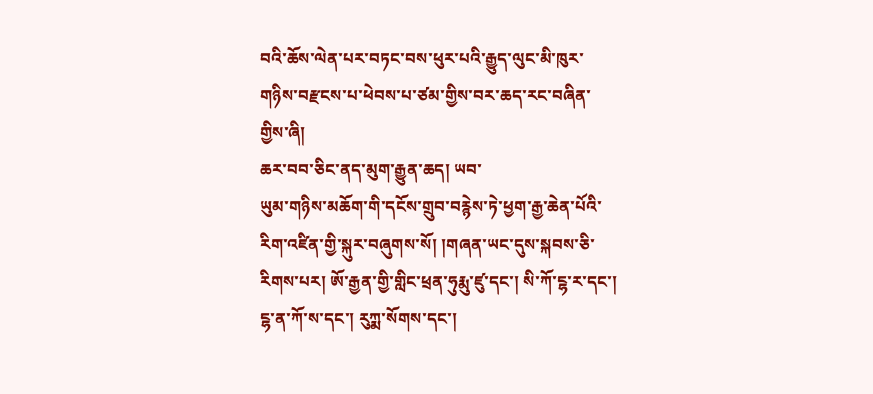བའི་ཆོས་ལེན་པར་བཏང་བས་ཕུར་པའི་རྒྱུད་ལུང་མི་ཁུར་གཉིས་བརྫངས་པ་ཕེབས་པ་ཙམ་གྱིས་བར་ཆད་རང་བཞིན་གྱིས་ཞི།
ཆར་བབ་ཅིང་ནད་མུག་རྒྱུན་ཆད། ཡབ་
ཡུམ་གཉིས་མཆོག་གི་དངོས་གྲུབ་བརྙེས་ཏེ་ཕྱག་རྒྱ་ཆེན་པོའི་རིག་འཛིན་གྱི་སྐུར་བཞུགས་སོ། །གཞན་ཡང་དུས་སྐབས་ཅི་རིགས་པར། ཨོ་རྒྱན་གྱི་གླིང་ཕྲན་ཧུརྨུ་ཛུ་དང་། སི་ཀོ་ངྷ་ར་དང་། ངྷ་ན་ཀོ་ས་དང་། རུཀྨ་སོགས་དང་།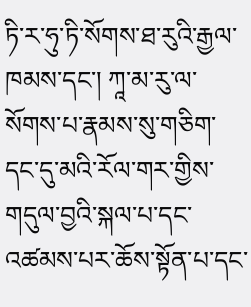ཏི་ར་ཧུ་ཏི་སོགས་ཐ་རུའི་རྒྱལ་ཁམས་དང་། ཀཱ་མ་རུ་ལ་སོགས་པ་རྣམས་སུ་གཅིག་དང་དུ་མའི་རོལ་གར་གྱིས་གདུལ་བྱའི་སྐལ་པ་དང་འཚམས་པར་ཆོས་སྟོན་པ་དང་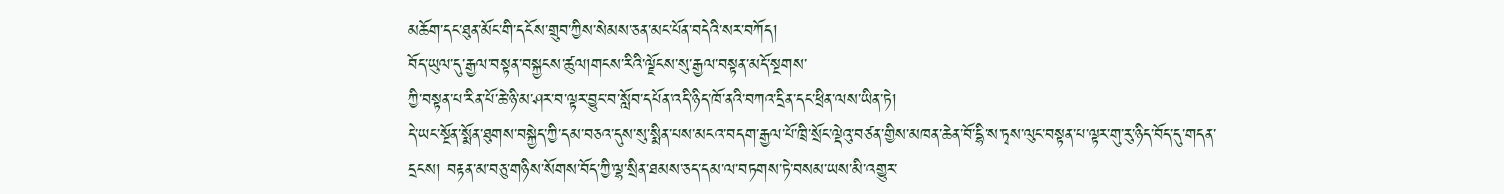མཆོག་དང་ཐུན་མོང་གི་དངོས་གྲུབ་ཀྱིས་སེམས་ཅན་མང་པོན་བདེའི་སར་བཀོད།
བོད་ཡུལ་དུ་རྒྱལ་བསྟན་བསྐྱངས་ཚུལ།གངས་རིའི་ལྗོངས་སུ་རྒྱལ་བསྟན་མདོ་སྔགས་
ཀྱི་བསྟན་པ་རིན་པོ་ཆེ་ཉི་མ་ཤར་བ་ལྟར་བྱུང་བ་སློབ་དཔོན་འདི་ཉིད་ཁོ་ནའི་བཀའ་དྲིན་དང་ཕྲིན་ལས་ཡིན་ཏེ།
དེ་ཡང་སྔོན་སྨོན་ཐུགས་བསྐྱེད་ཀྱི་དམ་བཅའ་དུས་སུ་སྨིན་པས་མངའ་བདག་རྒྱལ་པོ་ཁྲི་སྲོང་ལྡེའུ་བཙན་གྱིས་མཁན་ཆེན་བོ་དྷི་ས་ཏྭས་ལུང་བསྟན་པ་ལྟར་གུ་རུ་ཉིད་བོད་དུ་གདན་
དྲངས། བརྟན་མ་བཅུ་གཉིས་སོགས་བོད་ཀྱི་ལྷ་སྲིན་ཐམས་ཅད་དམ་ལ་བཏགས་ཏེ་བསམ་ཡས་མི་འགྱུར་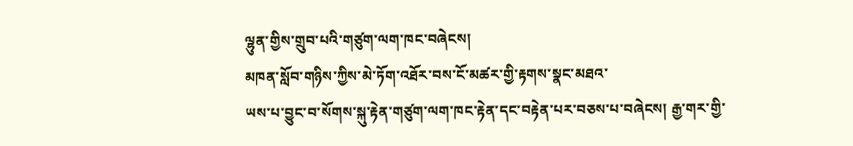ལྷུན་གྱིས་གྲུབ་པའི་གཙུག་ལག་ཁང་བཞེངས།
མཁན་སློབ་གཉིས་ཀྱིས་མེ་ཏོག་འཐོར་བས་ངོ་མཚར་གྱི་རྟགས་སྣང་མཐའ་
ཡས་པ་བྱུང་བ་སོགས་སྐུ་རྟེན་གཙུག་ལག་ཁང་རྟེན་དང་བརྟེན་པར་བཅས་པ་བཞེངས། རྒྱ་གར་གྱི་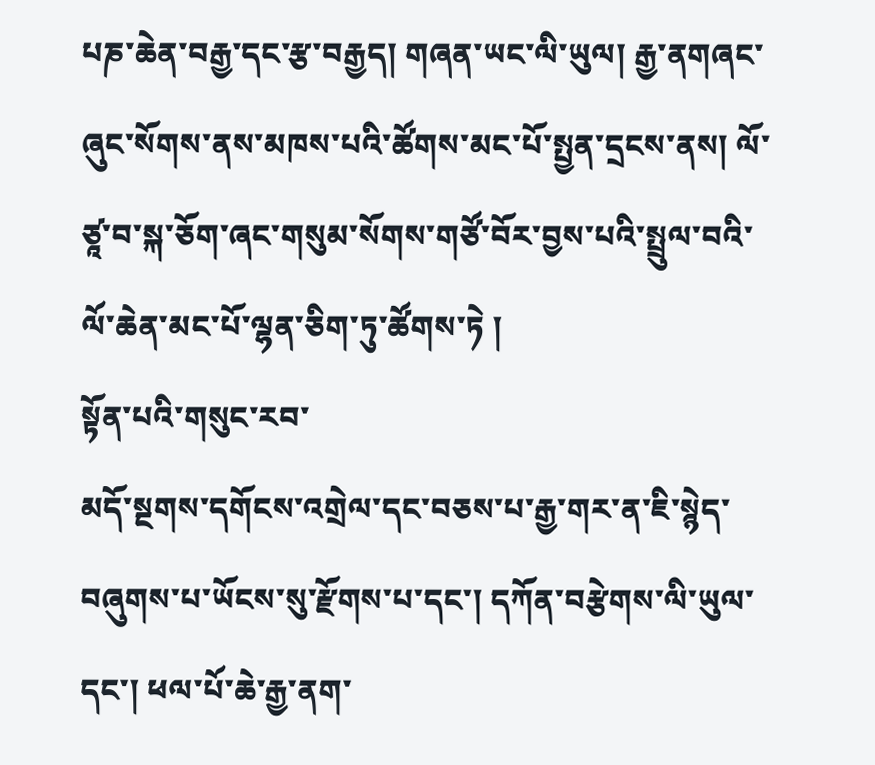པཎ་ཆེན་བརྒྱ་དང་རྩ་བརྒྱད། གཞན་ཡང་ལི་ཡུལ། རྒྱ་ནགཞང་ཞུང་སོགས་ནས་མཁས་པའི་ཚོགས་མང་པོ་སྤྱན་དྲངས་ནས། ལོ་ཙཱ་བ་སྐ་ཅོག་ཞང་གསུམ་སོགས་གཙོ་བོར་བྱས་པའི་སྤྲུལ་བའི་ལོ་ཆེན་མང་པོ་ལྷན་ཅིག་ཏུ་ཚོགས་ཏེ །
སྟོན་པའི་གསུང་རབ་
མདོ་སྔགས་དགོངས་འགྲེལ་དང་བཅས་པ་རྒྱ་གར་ན་ཇི་སྙེད་བཞུགས་པ་ཡོངས་སུ་རྫོགས་པ་དང་། དཀོན་བརྩེགས་ལི་ཡུལ་དང་། ཕལ་པོ་ཆེ་རྒྱ་ནག་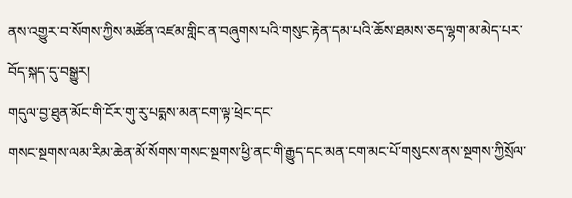ནས་འགྱུར་བ་སོགས་ཀྱིས་མཚོན་འཛམ་གླིང་ན་བཞུགས་པའི་གསུང་རྟེན་དམ་པའི་ཆོས་ཐམས་ཅད་ལྷག་མ་མེད་པར་བོད་སྐད་དུ་བསྒྱུར།
གདུལ་བྱ་ཐུན་མོང་གི་ངོར་གུ་རུ་པདྨས་མན་ངག་ལྟ་ཕྲེང་དང་
གསང་སྔགས་ལམ་རིམ་ཆེན་མོ་སོགས་གསང་སྔགས་ཕྱི་ནང་གི་རྒྱུད་དང་མན་ངག་མང་པོ་གསུངས་ནས་སྔགས་ཀྱིསྲོལ་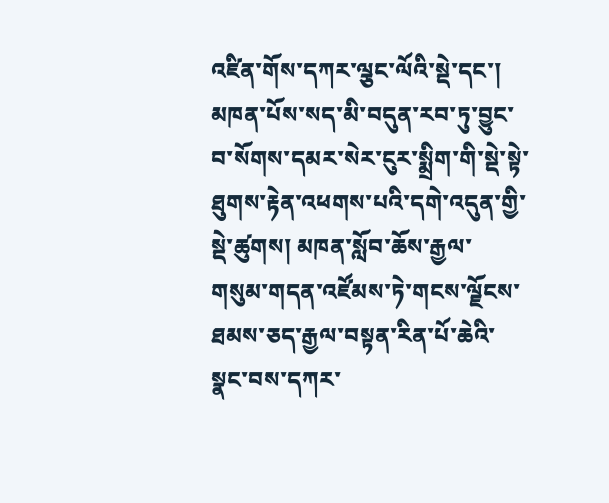འཛིན་གོས་དཀར་ལྕང་ལོའི་སྡེ་དང་། མཁན་པོས་སད་མི་བདུན་རབ་ཏུ་བྱུང་བ་སོགས་དམར་སེར་ངུར་སྨྲིག་གི་སྡེ་སྟེ་ཐུགས་རྟེན་འཕགས་པའི་དགེ་འདུན་གྱི་སྡེ་ཚུགས། མཁན་སློབ་ཆོས་རྒྱལ་གསུམ་གདན་འཛོམས་ཏེ་གངས་ལྗོངས་ཐམས་ཅད་རྒྱལ་བསྟན་རིན་པོ་ཆེའི་སྣང་བས་དཀར་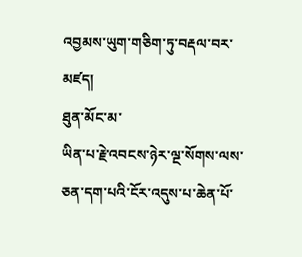འབྱམས་ཡུག་གཅིག་ཏུ་བརྡལ་བར་མཛད།
ཐུན་མོང་མ་
ཡིན་པ་རྗེ་འབངས་ཉེར་ལྔ་སོགས་ལས་ཅན་དག་པའི་ངོར་འདུས་པ་ཆེན་པོ་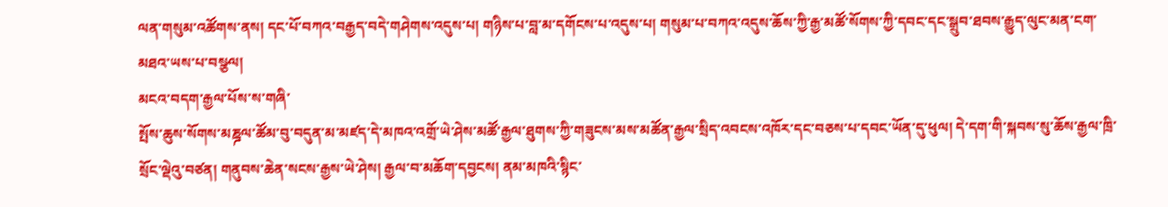ལན་གསུམ་འཚོགས་ནས། དང་པོ་བཀའ་བརྒྱད་བདེ་གཤེགས་འདུས་པ། གཉིས་པ་བླ་མ་དགོངས་པ་འདུས་པ། གསུམ་པ་བཀའ་འདུས་ཆོས་ཀྱི་རྒྱ་མཚོ་སོགས་ཀྱི་དབང་དང་སྒྲུབ་ཐབས་རྒྱུད་ལུང་མན་ངག་མཐའ་ཡས་པ་བསྩལ།
མངའ་བདག་རྒྱལ་པོས་ས་གཞི་
སྤོས་ཆུས་སོགས་མཎྜལ་ཚོམ་བུ་བདུན་མ་མཛད་དེ་མཁའ་འགྲོ་ཡེ་ཤེས་མཚོ་རྒྱལ་ཐུགས་ཀྱི་གཟུངས་མས་མཚོན་རྒྱལ་སྲིད་འབངས་འཁོར་དང་བཅས་པ་དབང་ཡོན་དུ་ཕུལ། དེ་དག་གི་སྐབས་སུ་ཆོས་རྒྱལ་ཁྲི་སྲོང་ལྡེའུ་བཙན། གནུབས་ཆེན་སངས་རྒྱས་ཡེ་ཤེས། རྒྱལ་བ་མཆོག་དབྱངས། ནམ་མཁའི་སྙིང་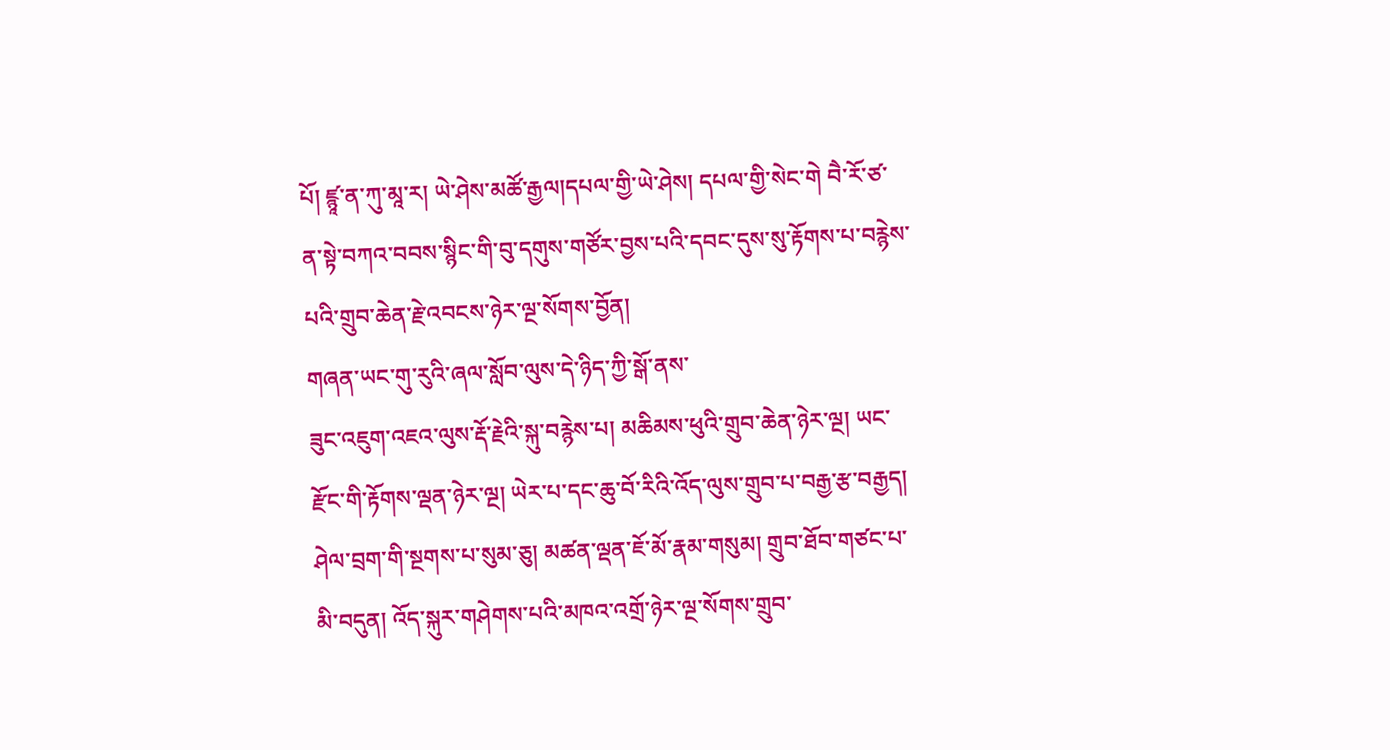པོ། ཛྙཱ་ན་ཀུ་མཱ་ར། ཡེ་ཤེས་མཚོ་རྒྱལ།དཔལ་གྱི་ཡེ་ཤེས། དཔལ་གྱི་སེང་གེ བཻ་རོ་ཙ་ན་སྟེ་བཀའ་བབས་སྙིང་གི་བུ་དགུས་གཙོར་བྱས་པའི་དབང་དུས་སུ་རྟོགས་པ་བརྙེས་པའི་གྲུབ་ཆེན་རྗེ་འབངས་ཉེར་ལྔ་སོགས་བྱོན།
གཞན་ཡང་གུ་རུའི་ཞལ་སློབ་ལུས་དེ་ཉིད་ཀྱི་སྒོ་ནས་
ཟུང་འཇུག་འཇའ་ལུས་རྡོ་རྗེའི་སྐུ་བརྙེས་པ། མཆིམས་ཕུའི་གྲུབ་ཆེན་ཉེར་ལྔ། ཡང་རྫོང་གི་རྟོགས་ལྡན་ཉེར་ལྔ། ཡེར་པ་དང་ཆུ་བོ་རིའི་འོད་ལུས་གྲུབ་པ་བརྒྱ་རྩ་བརྒྱད། ཤེལ་བྲག་གི་སྔགས་པ་སུམ་ཅུ། མཚན་ལྡན་ཇོ་མོ་རྣམ་གསུམ། གྲུབ་ཐོབ་གཙང་པ་མི་བདུན། འོད་སྐུར་གཤེགས་པའི་མཁའ་འགྲོ་ཉེར་ལྔ་སོགས་གྲུབ་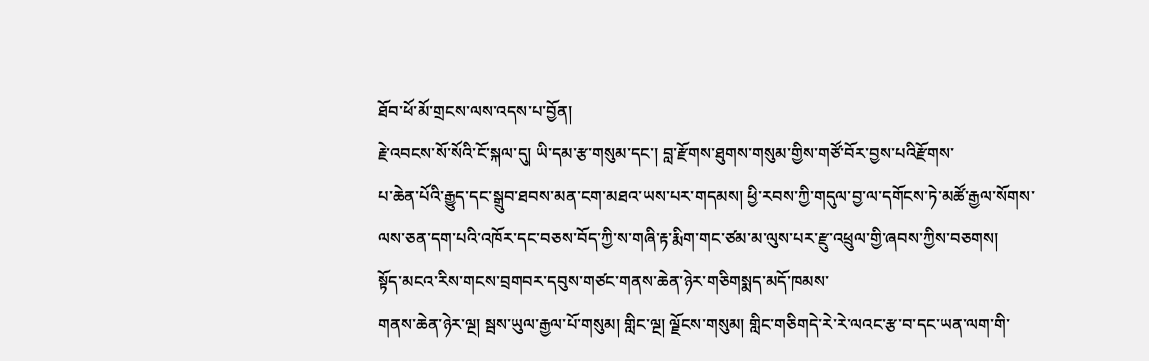ཐོབ་ཕོ་མོ་གྲངས་ལས་འདས་པ་བྱོན།
རྗེ་འབངས་སོ་སོའི་ངོ་སྐལ་དུ། ཡི་དམ་རྩ་གསུམ་དང་། བླ་རྫོགས་ཐུགས་གསུམ་གྱིས་གཙོ་བོར་བྱས་པའིརྫོགས་
པ་ཆེན་པོའི་རྒྱུད་དང་སྒྲུབ་ཐབས་མན་ངག་མཐའ་ཡས་པར་གདམས། ཕྱི་རབས་ཀྱི་གདུལ་བྱ་ལ་དགོངས་ཏེ་མཚོ་རྒྱལ་སོགས་ལས་ཅན་དག་པའི་འཁོར་དང་བཅས་བོད་ཀྱི་ས་གཞི་རྟ་རྨིག་གང་ཙམ་མ་ལུས་པར་རྫུ་འཕྲུལ་གྱི་ཞབས་ཀྱིས་བཅགས།
སྟོད་མངའ་རིས་གངས་བྲགབར་དབུས་གཙང་གནས་ཆེན་ཉེར་གཅིགསྨད་མདོ་ཁམས་
གནས་ཆེན་ཉེར་ལྔ། སྦས་ཡུལ་རྒྱལ་པོ་གསུམ། གླིང་ལྔ། ལྗོངས་གསུམ། གླིང་གཅིགདེ་རེ་རེ་ལའང་རྩ་བ་དང་ཡན་ལག་གི་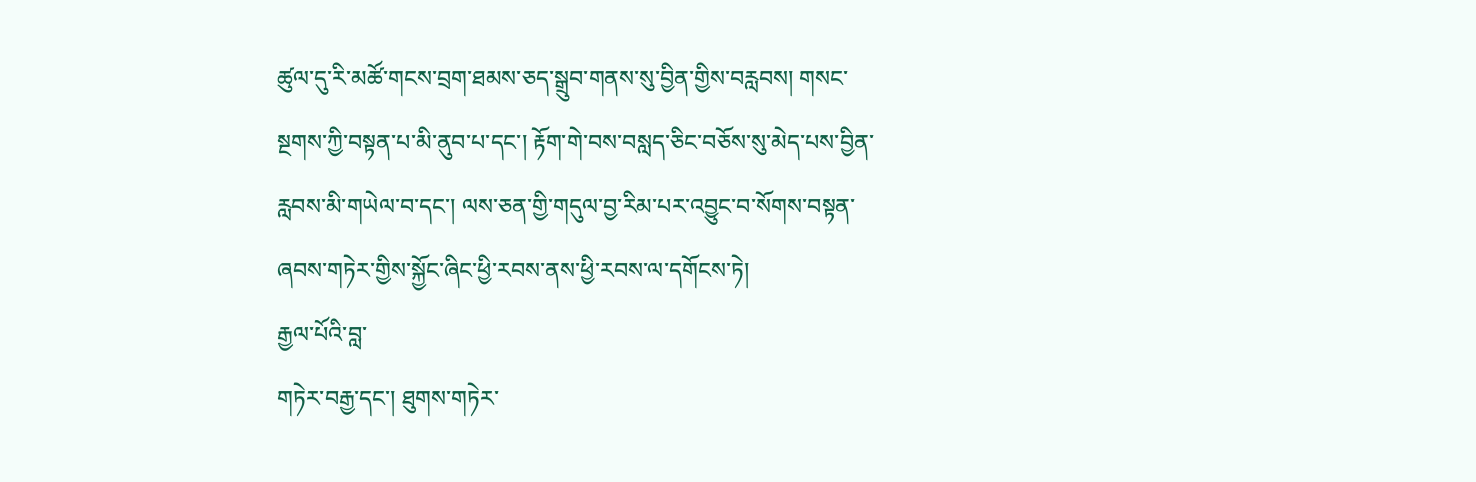ཚུལ་དུ་རི་མཚོ་གངས་བྲག་ཐམས་ཅད་སྒྲུབ་གནས་སུ་བྱིན་གྱིས་བརླབས། གསང་སྔགས་ཀྱི་བསྟན་པ་མི་ནུབ་པ་དང་། རྟོག་གེ་བས་བསླད་ཅིང་བཅོས་སུ་མེད་པས་བྱིན་རླབས་མི་གཡེལ་བ་དང་། ལས་ཅན་གྱི་གདུལ་བྱ་རིམ་པར་འབྱུང་བ་སོགས་བསྟན་ཞབས་གཏེར་གྱིས་སྐྱོང་ཞིང་ཕྱི་རབས་ནས་ཕྱི་རབས་ལ་དགོངས་ཏེ།
རྒྱལ་པོའི་བླ་
གཏེར་བརྒྱ་དང་། ཐུགས་གཏེར་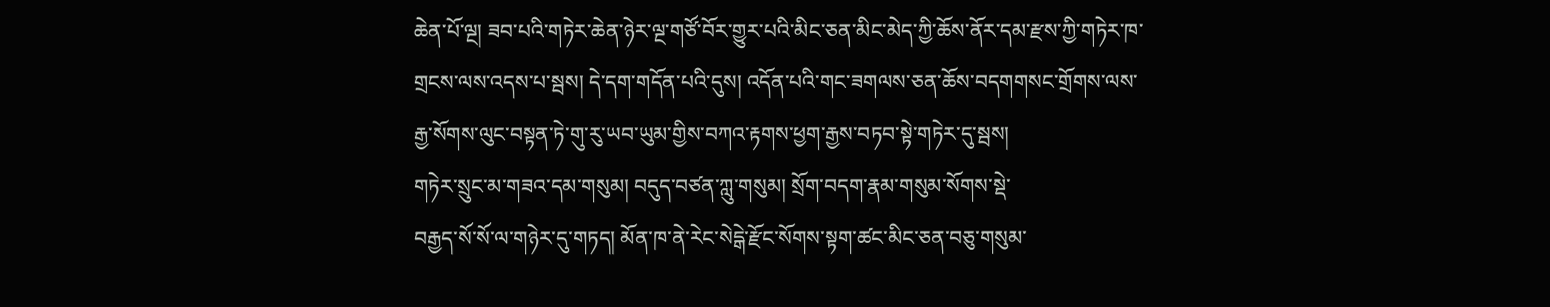ཆེན་པོ་ལྔ། ཟབ་པའི་གཏེར་ཆེན་ཉེར་ལྔ་གཙོ་བོར་གྱུར་པའི་མིང་ཅན་མིང་མེད་ཀྱི་ཆོས་ནོར་དམ་རྫས་ཀྱི་གཏེར་ཁ་གྲངས་ལས་འདས་པ་སྦས། དེ་དག་གདོན་པའི་དུས། འདོན་པའི་གང་ཟགལས་ཅན་ཆོས་བདགགསང་གྲོགས་ལས་རྒྱ་སོགས་ལུང་བསྟན་ཏེ་གུ་རུ་ཡབ་ཡུམ་གྱིས་བཀའ་རྟགས་ཕྱག་རྒྱས་བཏབ་སྟེ་གཏེར་དུ་སྦས།
གཏེར་སྲུང་མ་གཟའ་དམ་གསུམ། བདུད་བཙན་ཀླུ་གསུམ། སྲོག་བདག་རྣམ་གསུམ་སོགས་སྡེ་
བརྒྱད་སོ་སོ་ལ་གཉེར་དུ་གཏད། མོན་ཁ་ནེ་རེང་སེདྒེ་རྫོང་སོགས་སྟག་ཚང་མིང་ཅན་བཅུ་གསུམ་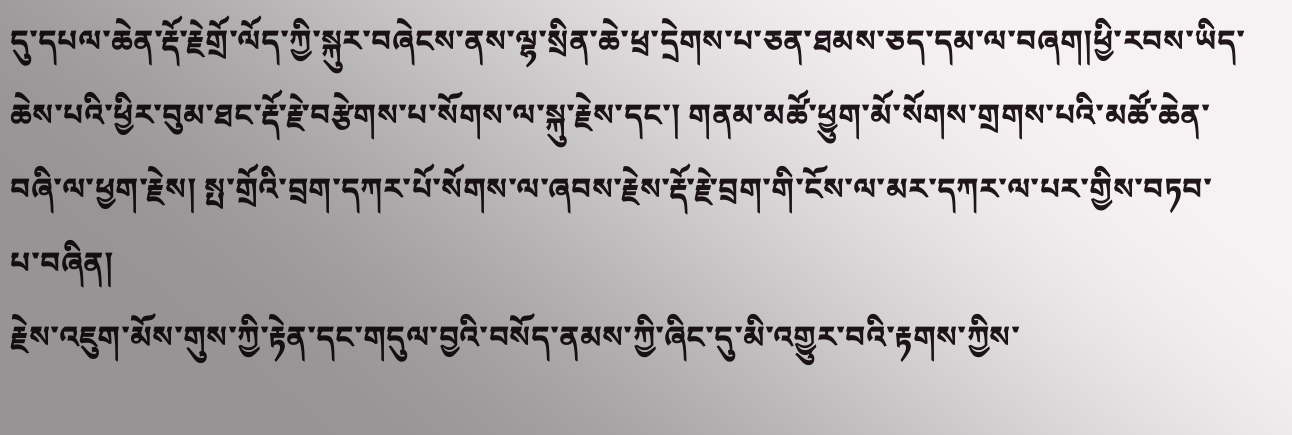དུ་དཔལ་ཆེན་རྡོ་རྗེགྲོ་ལོད་ཀྱི་སྐུར་བཞེངས་ནས་ལྷ་སྲིན་ཆེ་ཕྲ་དྲེགས་པ་ཅན་ཐམས་ཅད་དམ་ལ་བཞག།ཕྱི་རབས་ཡིད་ཆེས་པའི་ཕྱིར་བུམ་ཐང་རྡོ་རྗེ་བརྩེགས་པ་སོགས་ལ་སྐུ་རྗེས་དང་། གནམ་མཚོ་ཕྱུག་མོ་སོགས་གྲགས་པའི་མཚོ་ཆེན་བཞི་ལ་ཕྱག་རྗེས། སྤ་གྲོའི་བྲག་དཀར་པོ་སོགས་ལ་ཞབས་རྗེས་རྡོ་རྗེ་བྲག་གི་ངོས་ལ་མར་དཀར་ལ་པར་གྱིས་བཏབ་པ་བཞིན།
རྗེས་འཇུག་མོས་གུས་ཀྱི་རྟེན་དང་གདུལ་བྱའི་བསོད་ནམས་ཀྱི་ཞིང་དུ་མི་འགྱུར་བའི་རྟགས་ཀྱིས་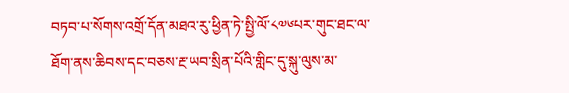བཏབ་པ་སོགས་འགྲོ་དོན་མཐའ་རུ་ཕྱིན་ཏེ་སྤྱི་ལོ་༨༧༦པར་གུང་ཐང་ལ་ཐོག་ནས་ཆིབས་དང་བཅས་རྔ་ཡབ་སྲིན་པོའི་གླིང་དུ་སྐུ་ལུས་མ་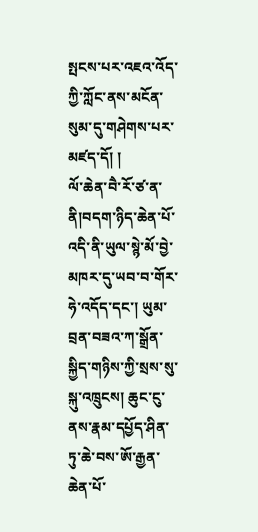སྤངས་པར་འཇའ་འོད་ཀྱི་ཀློང་ནས་མངོན་སུམ་དུ་གཤེགས་པར་མཛད་དོ། །
ལོ་ཆེན་བཻ་རོ་ཙ་ན་ནི།བདག་ཉིད་ཆེན་པོ་འདི་ནི་ཡུལ་སྙེ་མོ་བྱེ་མཁར་དུ་ཡབ་བ་གོར་ཧེ་འདོད་དང་། ཡུམ་བྲན་བཟའ་ཀ་སྒྲོན་སྐྱིད་གཉིས་ཀྱི་སྲས་སུ་སྐུ་འཁྲུངས། ཆུང་ངུ་ནས་རྣམ་དཔྱོད་ཤིན་ཏུ་ཆེ་བས་ཨོ་རྒྱན་ཆེན་པོ་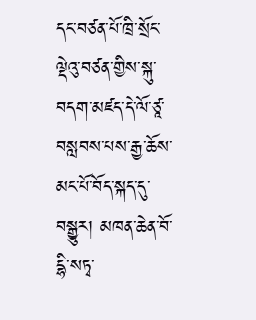དང་བཙན་པོ་ཁྲི་སྲོང་ལྡེའུ་བཙན་གྱིས་སྐུ་བདག་མཛད་དེ་ལོ་ཙཱ་བསླབས་པས་རྒྱ་ཆོས་མང་པོ་བོད་སྐད་དུ་བསྒྱུར། མཁན་ཆེན་བོ་དྷི་སཏྭ་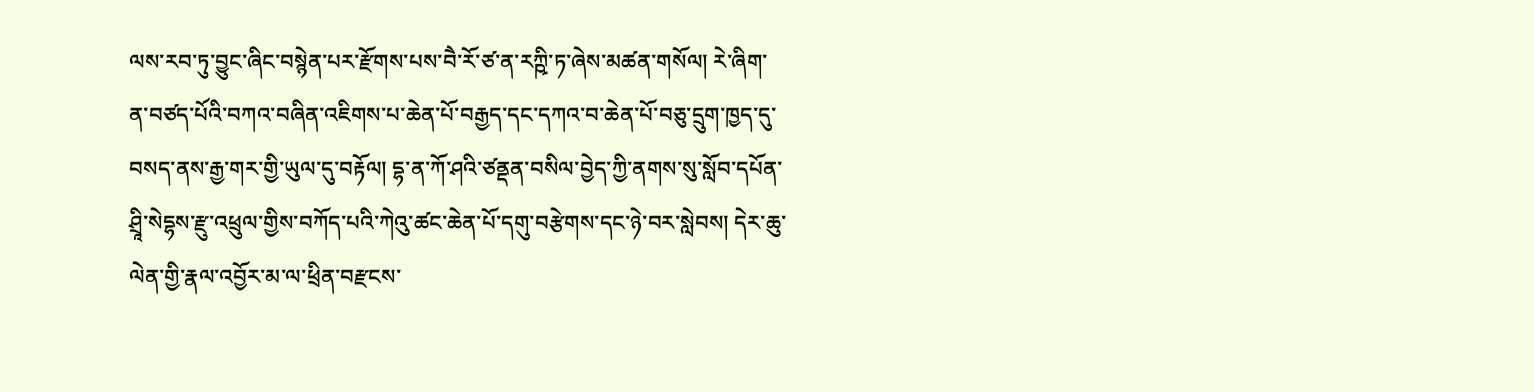ལས་རབ་ཏུ་བྱུང་ཞིང་བསྙེན་པར་རྫོགས་པས་བཻ་རོ་ཙ་ན་རཀྵི་ཏ་ཞེས་མཚན་གསོལ། རེ་ཞིག་ན་བཙད་པོའི་བཀའ་བཞིན་འཇིགས་པ་ཆེན་པོ་བརྒྱད་དང་དཀའ་བ་ཆེན་པོ་བཅུ་དྲུག་ཁྱད་དུ་བསད་ནས་རྒྱ་གར་གྱི་ཡུལ་དུ་བརྟོལ། དྷ་ན་ཀོ་ཤའི་ཙནྡན་བསིལ་བྱེད་ཀྱི་ནགས་སུ་སློབ་དཔོན་ཤྲཱི་སེདྷས་རྫུ་འཕྲུལ་གྱིས་བཀོད་པའི་ཀེའུ་ཚང་ཆེན་པོ་དགུ་བརྩེགས་དང་ཉེ་བར་སླེབས། དེར་ཆུ་ལེན་གྱི་རྣལ་འབྱོར་མ་ལ་ཕྲིན་བརྫངས་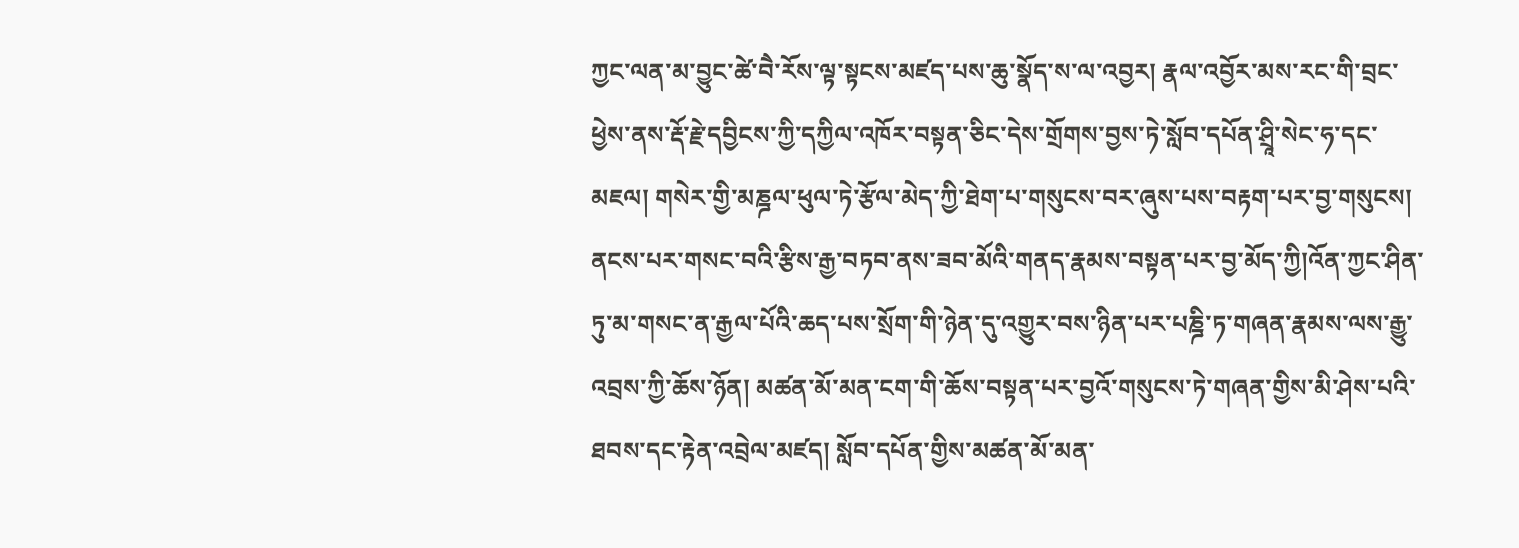ཀྱང་ལན་མ་བྱུང་ཚེ་བཻ་རོས་ལྟ་སྟངས་མཛད་པས་ཆུ་སྣོད་ས་ལ་འབྱར། རྣལ་འབྱོར་མས་རང་གི་བྲང་ཕྱེས་ནས་རྡོ་རྗེ་དབྱིངས་ཀྱི་དཀྱིལ་འཁོར་བསྟན་ཅིང་དེས་གྲོགས་བྱས་ཏེ་སློབ་དཔོན་ཤྲཱི་སེང་ཧ་དང་མཇལ། གསེར་གྱི་མཎྜལ་ཕུལ་ཏེ་རྩོལ་མེད་ཀྱི་ཐེག་པ་གསུངས་བར་ཞུས་པས་བརྟག་པར་བྱ་གསུངས། ནངས་པར་གསང་བའི་རྩིས་རྒྱ་བཏབ་ནས་ཟབ་མོའི་གནད་རྣམས་བསྟན་པར་བྱ་མོད་ཀྱི།འོན་ཀྱང་ཤིན་ཏུ་མ་གསང་ན་རྒྱལ་པོའི་ཆད་པས་སྲོག་གི་ཉེན་དུ་འགྱུར་བས་ཉིན་པར་པཎྜི་ཏ་གཞན་རྣམས་ལས་རྒྱུ་འབྲས་ཀྱི་ཆོས་ཉོན། མཚན་མོ་མན་ངག་གི་ཆོས་བསྟན་པར་བྱའོ་གསུངས་ཏེ་གཞན་གྱིས་མི་ཤེས་པའི་ཐབས་དང་རྟེན་འབྲེལ་མཛད། སློབ་དཔོན་གྱིས་མཚན་མོ་མན་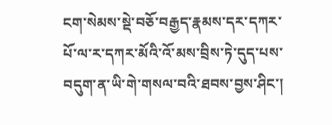ངག་སེམས་སྡེ་བཅོ་བརྒྱད་རྣམས་དར་དཀར་པོ་ལ་ར་དཀར་མོའི་འོ་མས་བྲིས་ཏེ་དུད་པས་བདུག་ན་ཡི་གེ་གསལ་བའི་ཐབས་བྱས་ཤིང་།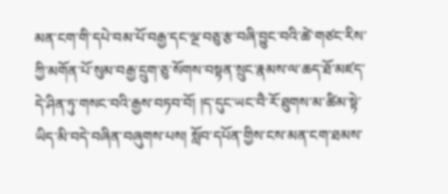མན་ངག་གི་དཔེ་བམ་པོ་བརྒྱ་དང་ལྔ་བཅུ་རྩ་བཞི་བྱུང་བའི་ཚེ་གཙང་རིས་ཀྱི་མགོན་པོ་སུམ་བརྒྱ་དྲུག་ཅུ་སོགས་བསྟན་སྲུང་རྣམས་ལ་ཆད་ཐོ་མཛད་དེ་ཤིན་ཏུ་གསང་བའི་རྒྱས་བཏབ་བོ། །ད་དུང་ཡང་བཻ་རོ་ཐུགས་མ་ཚིམ་སྟེ་ཡིད་མི་བདེ་བཞིན་བཞུགས་པས། སློབ་དཔོན་གྱིས་ངས་མན་ངག་ཐམས་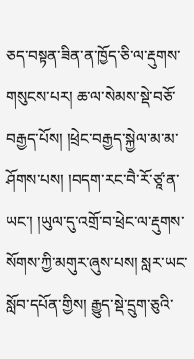ཅད་བསྟན་ཟིན་ན་ཁྱོད་ཅི་ལ་རྡུགས་གསུངས་པར། ཆ་ལ་སེམས་སྡེ་བཅོ་བརྒྱད་པོས། །ཕྲེང་བརྒྱད་སྐྱེལ་མ་མ་ཤོགས་པས། །བདག་རང་བཻ་རོ་ཙཱ་ན་ཡང་། །ཡུལ་དུ་འགྲོ་བ་ཕྲེང་ལ་རྡུགས་སོགས་ཀྱི་མགུར་ཞུས་པས། སླར་ཡང་སློབ་དཔོན་གྱིས། རྒྱུད་སྡེ་དྲུག་ཅུའི་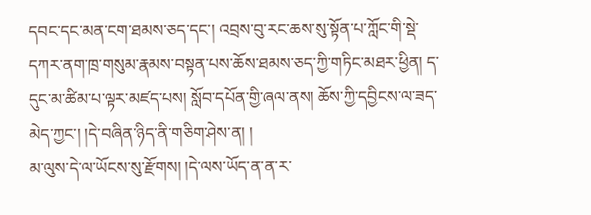དབང་དང་མན་ངག་ཐམས་ཅད་དང་། འབྲས་བུ་རང་ཆས་སུ་སྟོན་པ་ཀློང་གི་སྡེ་དཀར་ནག་ཁྲ་གསུམ་རྣམས་བསྟན་པས་ཆོས་ཐམས་ཅད་ཀྱི་གཏིང་མཐར་ཕྱིན། ད་དུང་མ་ཚིམ་པ་ལྟར་མཛད་པས། སློབ་དཔོན་གྱི་ཞལ་ནས། ཆོས་ཀྱི་དབྱིངས་ལ་ཟད་མེད་ཀྱང་། །དེ་བཞིན་ཉིད་ནི་གཅིག་ཤེས་ན། །
མ་ལུས་དེ་ལ་ཡོངས་སུ་རྫོགས། །དེ་ལས་ཡོད་ན་ན་ར་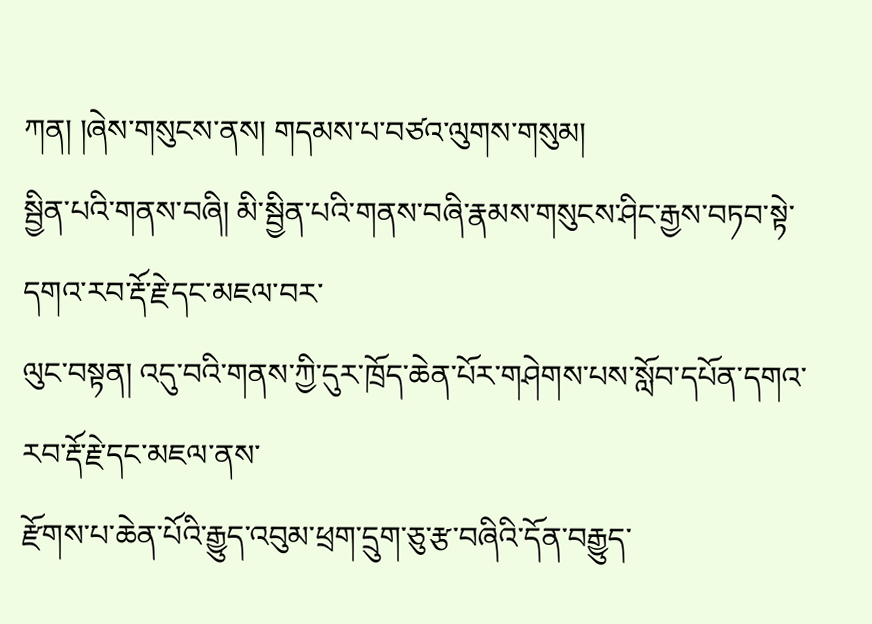ཀན། །ཞེས་གསུངས་ནས། གདམས་པ་བཙའ་ལུགས་གསུམ།
སྦྱིན་པའི་གནས་བཞི། མི་སྦྱིན་པའི་གནས་བཞི་རྣམས་གསུངས་ཤིང་རྒྱས་བཏབ་སྟེ་དགའ་རབ་རྡོ་རྗེ་དང་མཇལ་བར་
ལུང་བསྟན། འདུ་བའི་གནས་ཀྱི་དུར་ཁྲོད་ཆེན་པོར་གཤེགས་པས་སློབ་དཔོན་དགའ་རབ་རྡོ་རྗེ་དང་མཇལ་ནས་
རྫོགས་པ་ཆེན་པོའི་རྒྱུད་འབུམ་ཕྲག་དྲུག་ཅུ་རྩ་བཞིའི་དོན་བརྒྱུད་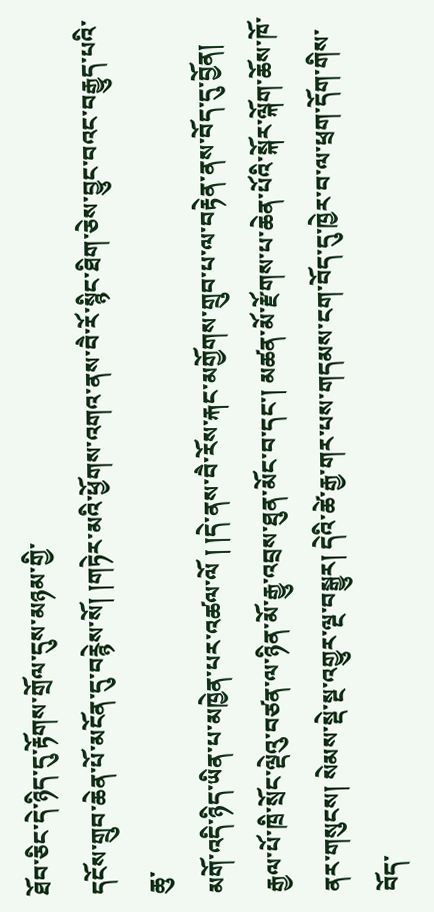ཐོབ་ཅིང་དེ་ཉིད་དུ་རྟོགས་གྲོལ་དུས་མཉམ་གྱི་
དངོས་གྲུབ་ཆེན་པོ་མངོན་དུ་བརྙེས་སོ། །གཏེར་མའི་ཕྱོགས་འགའ་ནས་བཻ་རོ་སྙིང་ཐིག་ཅེས་བྱུང་བའང་བརྒྱུད་པའི་ཆུ་
མགོ་འདི་ཉིད་ཡིན་པ་མཁྱེན་པར་འཚལ་ལོ ། །དེ་ནས་བཻ་རོས་རྐང་མགྱོགས་གྲུབ་པ་ལ་བརྟེན་ནས་བོད་དུ་བྱོན།
རྒྱལ་པོ་ཁྲི་སྲོང་ལྡེའུ་བཙན་ལ་ཉིན་མོ་རྒྱུ་འབྲས་ཐུན་མོང་བ་དང་། མཚན་མོ་རྫོགས་པ་ཆེན་པོའི་སྐོར་ལྐོག་ཆོས་ཁོ་
ནར་གསུངས། སེམས་སྡེ་སྔ་འགྱུར་ལྔ་བསྒྱུར། དེའི་ཚེ་རྒྱ་གར་པས་གདམས་ངག་བོད་དུ་ཁྱེར་བ་ལ་ཕྲག་དོག་གིས་
བོད་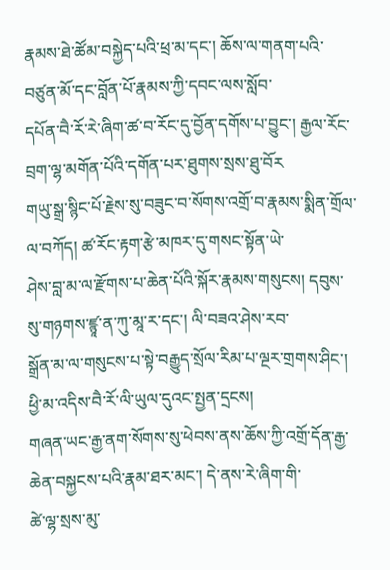རྣམས་ཐེ་ཚོམ་བསྐྱེད་པའི་ཕྲ་མ་དང་། ཆོས་ལ་གནག་པའི་བཙུན་མོ་དང་བློན་པོ་རྣམས་ཀྱི་དབང་ལས་སློབ་
དཔོན་བཻ་རོ་རེ་ཞིག་ཚ་བ་རོང་དུ་བྱོན་དགོས་པ་བྱུང་། རྒྱལ་རོང་བྲག་ལྷ་མགོན་པོའི་དགོན་པར་ཐུགས་སྲས་ཐུ་བོར
གཡུ་སྒྲ་སྙིང་པོ་རྗེས་སུ་བཟུང་བ་སོགས་འགྲོ་བ་རྣམས་སྨིན་གྲོལ་ལ་བཀོད། ཚ་རོང་རྟག་རྩེ་མཁར་དུ་གསང་སྟོན་ཡེ་
ཤེས་བླ་མ་ལ་རྫོགས་པ་ཆེན་པོའི་སྐོར་རྣམས་གསུངས། དབུས་སུ་གཉགས་ཛྙཱ་ན་ཀུ་མཱ་ར་དང་། ལི་བཟའ་ཤེས་རབ་
སྒྲོན་མ་ལ་གསུངས་པ་སྟེ་བརྒྱུད་སྲོལ་རིམ་པ་ལྔར་གྲགས་ཤིང་། ཕྱི་མ་འདིས་བཻ་རོ་ལི་ཡུལ་དུའང་སྤྱན་དྲངས།
གཞན་ཡང་རྒྱ་ནག་སོགས་སུ་ཕེབས་ནས་ཆོས་ཀྱི་འགྲོ་དོན་རྒྱ་ཆེན་བསྐྱངས་པའི་རྣམ་ཐར་མང་། དེ་ནས་རེ་ཞིག་གི་
ཚེ་ལྷ་སྲས་མུ་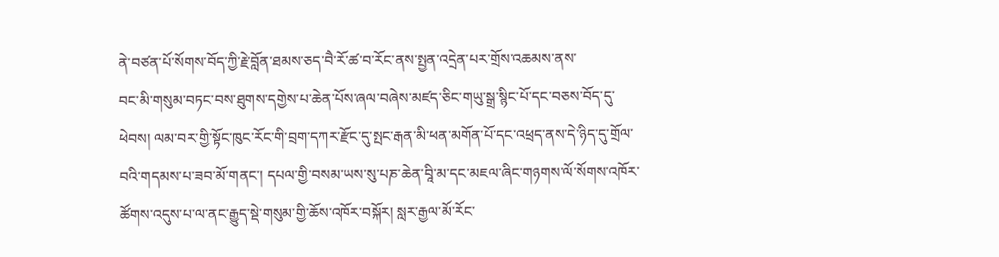ནེ་བཙན་པོ་སོགས་བོད་ཀྱི་རྗེ་བློན་ཐམས་ཅད་བཻ་རོ་ཚ་བ་རོང་ནས་སྤྱན་འདྲེན་པར་གྲོས་འཆམས་ནས་
བང་མི་གསུམ་བཏང་བས་ཐུགས་དགྱེས་པ་ཆེན་པོས་ཞལ་བཞེས་མཛད་ཅིང་གཡུ་སྒྲ་སྙིང་པོ་དང་བཅས་བོད་དུ་
ཕེབས། ལམ་བར་གྱི་སྟོང་ཁུང་རོང་གི་བྲག་དཀར་རྫོང་དུ་སྤང་རྒན་མི་ཕན་མགོན་པོ་དང་འཕྲད་ནས་དེ་ཉིད་དུ་གྲོལ་
བའི་གདམས་པ་ཟབ་མོ་གནང་། དཔལ་གྱི་བསམ་ཡས་སུ་པཎ་ཆེན་བཱི་མ་དང་མཇལ་ཞིང་གཉགས་ལོ་སོགས་འཁོར་
ཚོགས་འདུས་པ་ལ་ནང་རྒྱུད་སྡེ་གསུམ་གྱི་ཆོས་འཁོར་བསྐོར། སླར་རྒྱལ་མོ་རོང་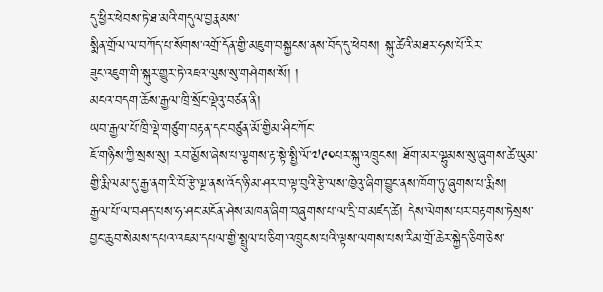དུ་ཕྱིར་ཕེབས་ཏེ་ཐ་མའི་གདུལ་བྱརྣམས་
སྨིན་གྲོལ་ལ་བཀོད་པ་སོགས་འགྲོ་དོན་གྱི་མཇུག་བསྐྱངས་ནས་བོད་དུ་ཕེབས། སྐུ་ཚེའི་མཐར་ཧས་པོ་རིར་
ཟུང་འཇུག་གི་སྐུར་གྱུར་ཏེ་འཇའ་ལུས་སུ་གཤེགས་སོ། །
མངའ་བདག་ཆོས་རྒྱལ་ཁྲི་སྲོང་ལྡེའུ་བཙན་ནི།
ཡབ་རྒྱལ་པོ་ཁྲི་ལྡེ་གཙུག་བརྟན་དང་བཙུན་མོ་གྱིམ་ཤིང་ཀོང་
ཇོ་གཉིས་ཀྱི་སྲས་སུ། རབ་མྱོས་ཞེས་པ་ལྕགས་རྟ་སྟེ་སྤྱི་ལོ་༧༩༠པར་སྐུ་འཁྲུངས། ཐོག་མར་ལྷུམས་སུ་ཞུགས་ཚེ་ཡུམ་
གྱི་རྨི་ལམ་དུ་རྒྱ་ནག་རི་བོ་རྩེ་ལྔ་ནས་འོད་ཉི་མ་ཤར་བ་ལྟ་བུའི་རྩེ་ལས་ཁྱེའུ་ཞིག་བྱུང་ནས་ཁོག་ཏུ་ཞུགས་པ་རྨིས།
རྒྱལ་པོ་ལ་བཤད་པས་ཧ་ཤང་མངོན་ཤེས་མཁན་ཞིག་བཞུགས་པ་ལ་དྲི་བ་མཛད་ཚེ། དེས་ལེགས་པར་བརྟགས་ཏེསྲས་
བྱང་ཆུབ་སེམས་དཔའ་འཇམ་དཔལ་གྱི་སྤྲུལ་པ་ཅིག་འཁྲུངས་པའི་ལྟས་ལགས་པས་རིམ་གྲོ་ཆེར་སྐྱེད་ཅིག་ཅེས་